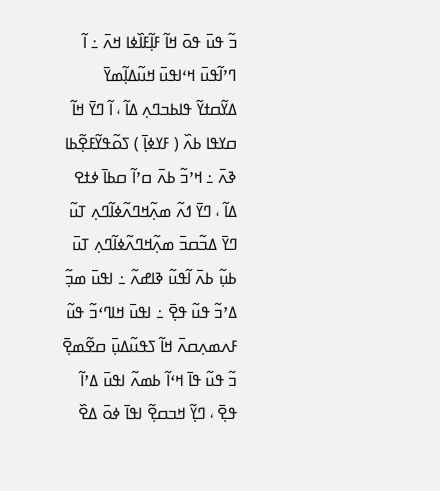ߏ߬ ߟߎ߫ ߟߋ߫ ߞߊ߬ ߓߊ߲߬ߓߊ߰ߦߊ ߞߍ߫ ߸ ߊ߬ ߣߴߊ߬ߟߎ߫ ߞߵߊߟߎ߫ ߞߎ߬ߡߊ߲߬ߘߌ߫ ߡߌ߬ߛߙߌ߬ ߟߊߕߏߣߍ߲ ߡߊ߬ ، ߊ߬ ߣߌ߫ ߞߊ߬ ߛߌߟߊ ߕߍ߰ ( ߓߌߦߊ߲߫ ) ߖߋ߬ߟߌ߬ߓߐ߲߬ߕߊ ߢߍ߫ ߸ ߞߴߏ߬ ߕߍ߫ ߛߴߊ߬ ߛߕߊ߫ ߦߙߐ ߡߊ߬ ، ߣߌ߫ ߗߍ߬ ߘߍ߲߬ߞߣߍ߬ߦߊ߬ߣߍ߲ ߠߎ߬ ߣߌ߫ ߡߏ߬ߛߏ߫ ߘߍ߲߬ߞߣߍ߬ߦߊ߬ߣߍ߲ ߠߎ߫ ߕߎ߲߬ ߕߍ߫ ߊ߬ߟߎ߬ ߢߊߝߍ߬ ߸ ߊߟߎ߫ ߘߏ߲߬ ߡߴߏ߬ ߟߎ߬ ߟߐ߲߫ ߸ ߊߟߎ߫ ߞߊߣߵߏ߬ ߟߎ߬ ߓߍߘߍ߲ߛߍ߫ ߞߊ߬ ߖߟߎ߬ߡߎ߲߫ ߛߐ߬ߘߐ߲߫ ߏ߬ ߟߎ߬ ߟߊ߫ ߞߵߊ߬ ߕߘߍ߬ ߊߟߎ߫ ߡߴߊ߬ ߟߐ߲߫ ، ߣߌ߲߬ ߞߏߛߐ߲߬ ߊߟߊ߫ ߦߋ߫ ߡߐ߰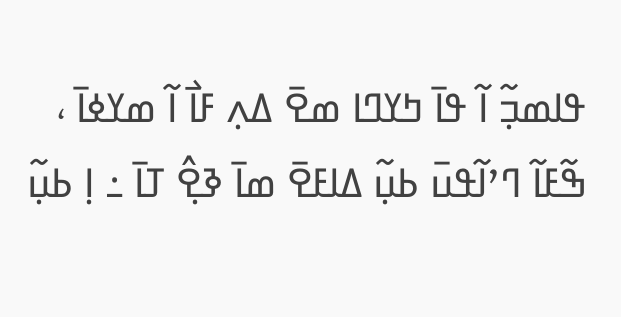ߟߊߘߏ߲߬ ߊ߬ ߟߊ߫ ߤߌߣߊ ߘߐ߫ ߡߍ߲ ߓߊ߯ ߊ߬ ߘߌߦߊ߫ ، ߒ߬ߓߊ߬ ߣߴߊ߬ߟߎ߫ ߕߎ߲߬ ߡߊߓߐ߫ ߘߊ߫ ߢߐ߲߮ ߠߊ߫ ߸ ߊ߲ ߕߎ߲߬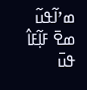ߘߴߊ߬ߟߎ߬ ߘߐ߫ ߓߊ߲߬ߓߊ߮ ߟߎ߫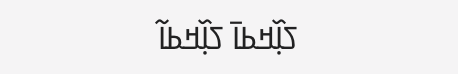ߖߊ߲߰ߞߕߊ߫ ߖߊ߲߰ߞߕߊ߬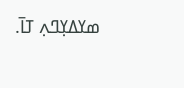ߘߌߡߌ߲ߣߍ߲ ߠߊ߫.